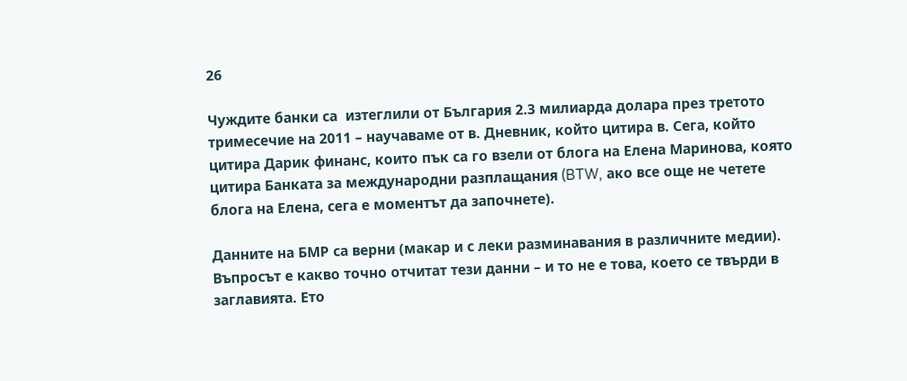26

Чуждите банки са  изтеглили от България 2.3 милиарда долара през третото тримесечие на 2011 – научаваме от в. Дневник, който цитира в. Сега, който цитира Дарик финанс, които пък са го взели от блога на Елена Маринова, която цитира Банката за международни разплащания (BTW, ако все още не четете блога на Елена, сега е моментът да започнете).

Данните на БМР са верни (макар и с леки разминавания в различните медии). Въпросът е какво точно отчитат тези данни – и то не е това, което се твърди в заглавията. Ето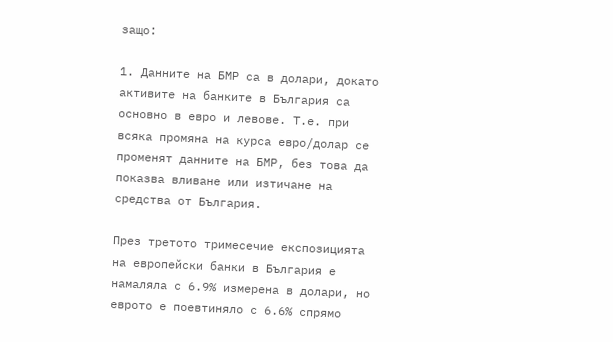защо:

1. Данните на БМР са в долари, докато активите на банките в България са основно в евро и левове. Т.е. при всяка промяна на курса евро/долар се променят данните на БМР, без това да показва вливане или изтичане на средства от България.

През третото тримесечие експозицията на европейски банки в България е намаляла с 6.9% измерена в долари, но еврото е поевтиняло с 6.6% спрямо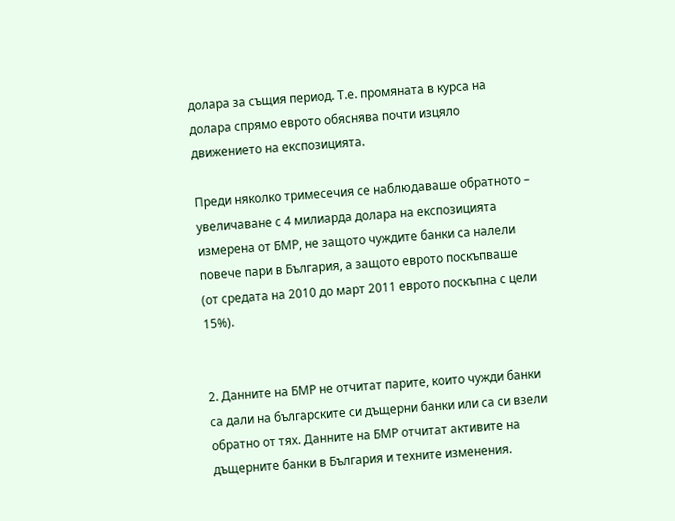долара за същия период. Т.е. промяната в курса на долара спрямо еврото обяснява почти изцяло движението на експозицията.

Преди няколко тримесечия се наблюдаваше обратното – увеличаване с 4 милиарда долара на експозицията измерена от БМР, не защото чуждите банки са налели повече пари в България, а защото еврото поскъпваше (от средата на 2010 до март 2011 еврото поскъпна с цели 15%).


2. Данните на БМР не отчитат парите, които чужди банки са дали на българските си дъщерни банки или са си взели обратно от тях. Данните на БМР отчитат активите на дъщерните банки в България и техните изменения.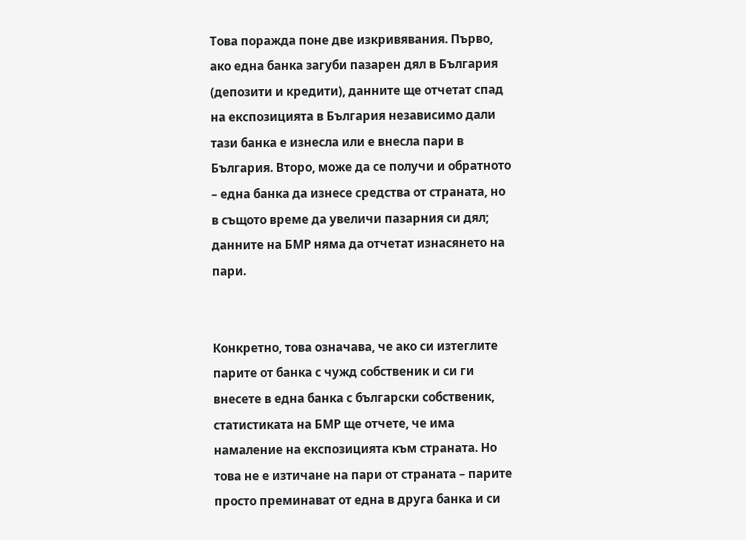Това поражда поне две изкривявания. Първо, ако една банка загуби пазарен дял в България (депозити и кредити), данните ще отчетат спад на експозицията в България независимо дали тази банка е изнесла или е внесла пари в България. Второ, може да се получи и обратното – една банка да изнесе средства от страната, но в същото време да увеличи пазарния си дял; данните на БМР няма да отчетат изнасянето на пари.


Конкретно, това означава, че ако си изтеглите парите от банка с чужд собственик и си ги внесете в една банка с български собственик, статистиката на БМР ще отчете, че има намаление на експозицията към страната. Но това не е изтичане на пари от страната – парите просто преминават от една в друга банка и си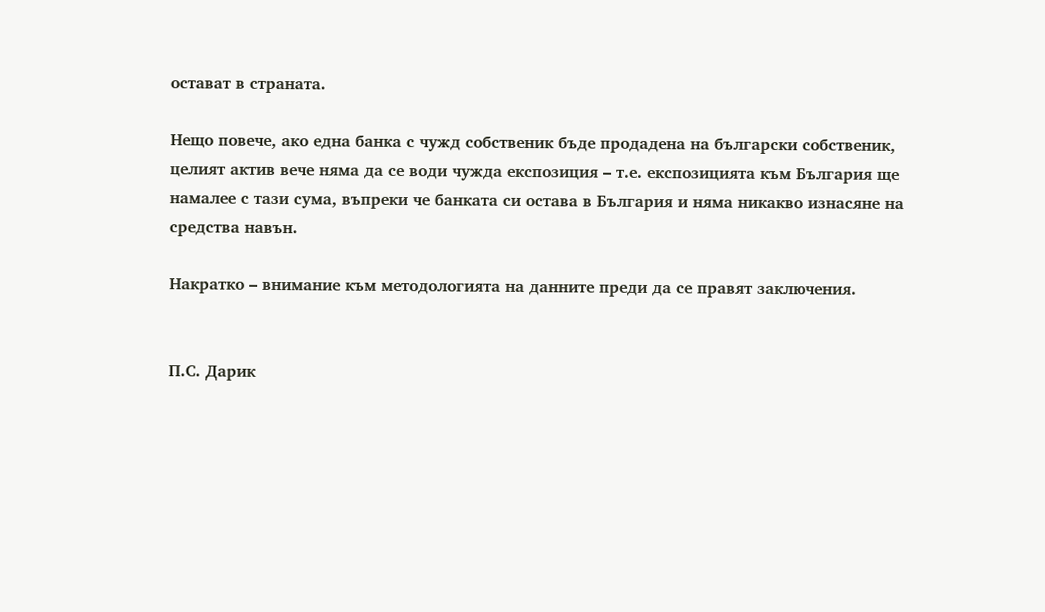остават в страната.

Нещо повече, ако една банка с чужд собственик бъде продадена на български собственик, целият актив вече няма да се води чужда експозиция – т.е. експозицията към България ще намалее с тази сума, въпреки че банката си остава в България и няма никакво изнасяне на средства навън.

Накратко – внимание към методологията на данните преди да се правят заключения.


П.С. Дарик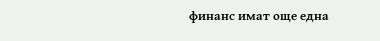финанс имат още една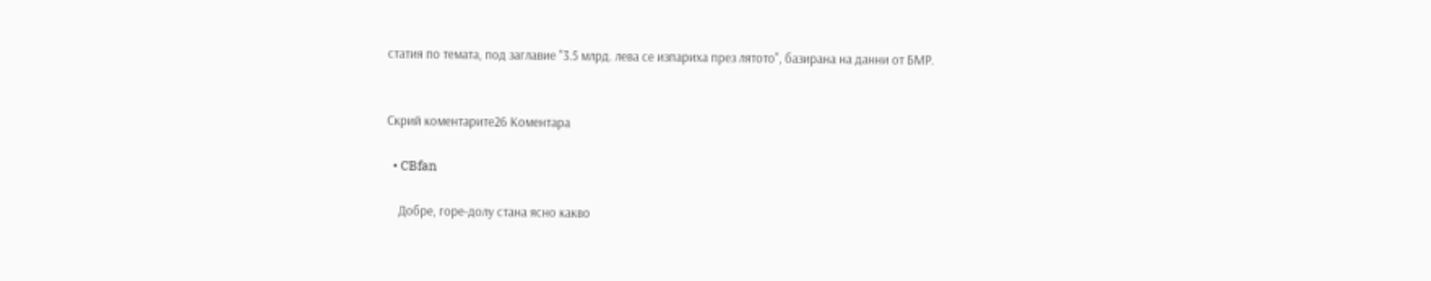статия по темата, под заглавие "3.5 млрд. лева се изпариха през лятото", базирана на данни от БМР.


Скрий коментарите26 Коментара

  • CBfan

    Добре, горе-долу стана ясно какво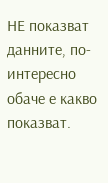НЕ показват данните, по-интересно обаче е какво показват.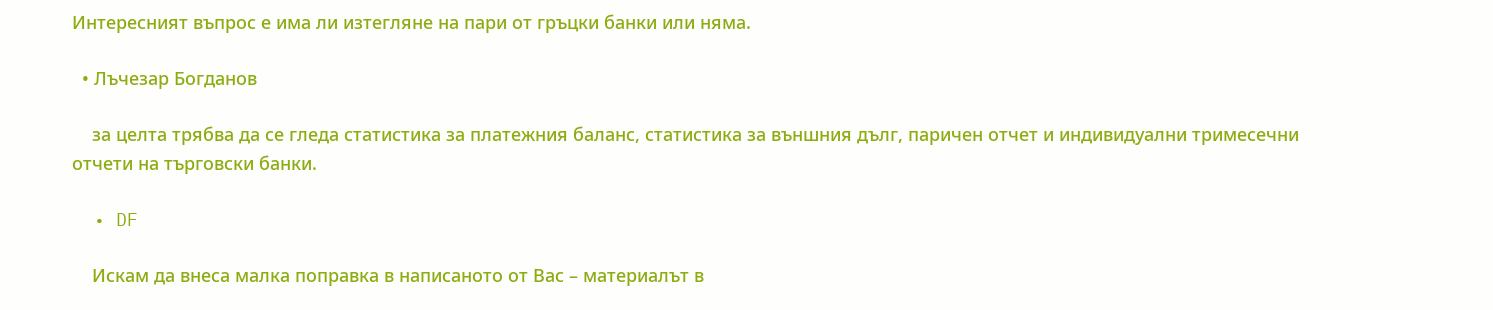Интересният въпрос е има ли изтегляне на пари от гръцки банки или няма.

  • Лъчезар Богданов

    за целта трябва да се гледа статистика за платежния баланс, статистика за външния дълг, паричен отчет и индивидуални тримесечни отчети на търговски банки.

  • DF

    Искам да внеса малка поправка в написаното от Вас – материалът в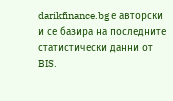darikfinance.bg е авторски и се базира на последните статистически данни от BIS.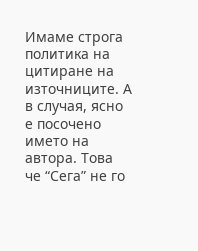Имаме строга политика на цитиране на източниците. А в случая, ясно е посочено името на автора. Това че “Сега” не го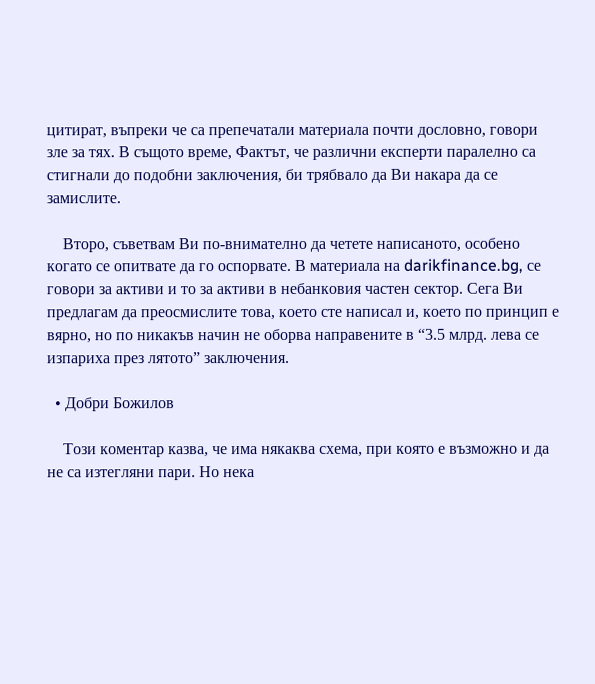цитират, въпреки че са препечатали материала почти дословно, говори зле за тях. В същото време, Фактът, че различни експерти паралелно са стигнали до подобни заключения, би трябвало да Ви накара да се замислите.

    Второ, съветвам Ви по-внимателно да четете написаното, особено когато се опитвате да го оспорвате. В материала на darikfinance.bg, се говори за активи и то за активи в небанковия частен сектор. Сега Ви предлагам да преосмислите това, което сте написал и, което по принцип е вярно, но по никакъв начин не оборва направените в “3.5 млрд. лева се изпариха през лятото” заключения.

  • Добри Божилов

    Този коментар казва, че има някаква схема, при която е възможно и да не са изтегляни пари. Но нека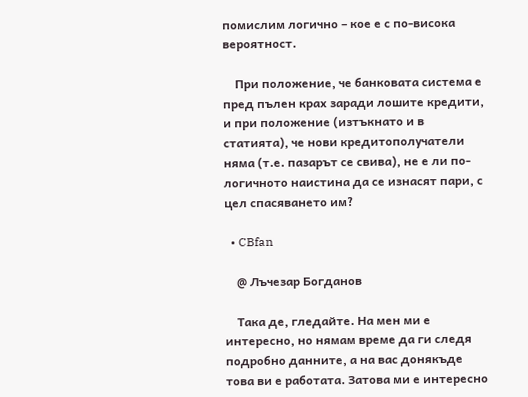помислим логично – кое е с по-висока вероятност.

    При положение, че банковата система е пред пълен крах заради лошите кредити, и при положение (изтъкнато и в статията), че нови кредитополучатели няма (т.е. пазарът се свива), не е ли по-логичното наистина да се изнасят пари, с цел спасяването им?

  • CBfan

    @ Лъчезар Богданов

    Така де, гледайте. На мен ми е интересно, но нямам време да ги следя подробно данните, а на вас донякъде това ви е работата. Затова ми е интересно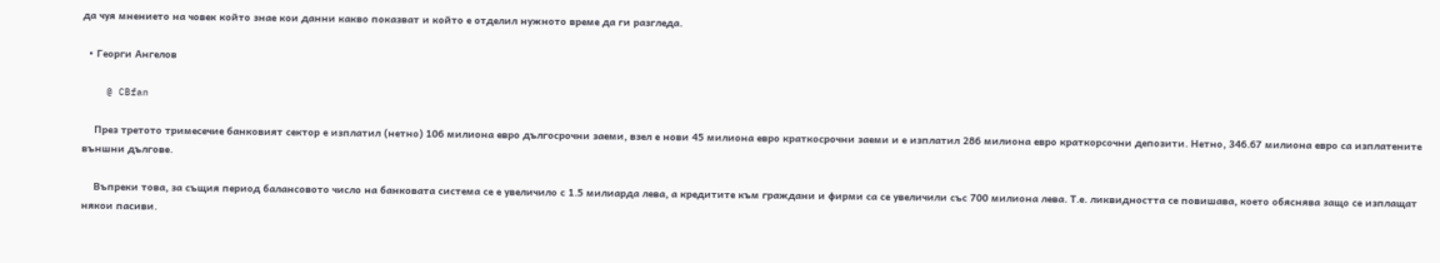да чуя мнението на човек който знае кои данни какво показват и който е отделил нужното време да ги разгледа.

  • Георги Ангелов

    @ CBfan

    През третото тримесечие банковият сектор е изплатил (нетно) 106 милиона евро дългосрочни заеми, взел е нови 45 милиона евро краткосрочни заеми и е изплатил 286 милиона евро краткорсочни депозити. Нетно, 346.67 милиона евро са изплатените външни дългове.

    Въпреки това, за същия период балансовото число на банковата система се е увеличило с 1.5 милиарда лева, а кредитите към граждани и фирми са се увеличили със 700 милиона лева. Т.е. ликвидността се повишава, което обяснява защо се изплащат някои пасиви.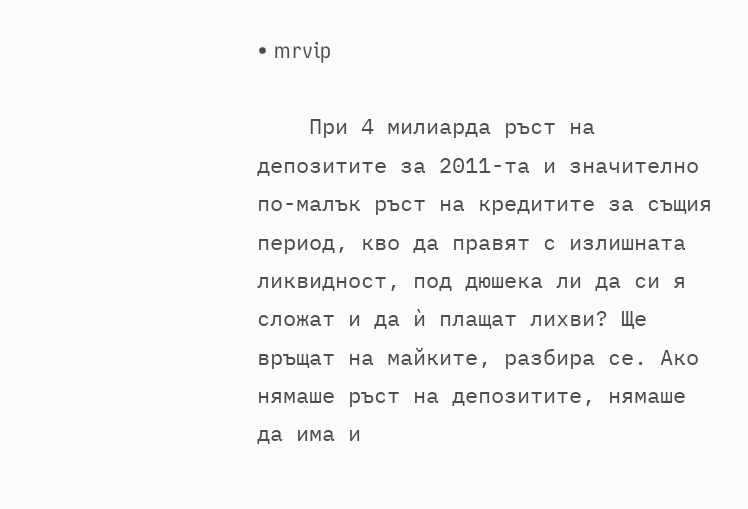• mrvip

    При 4 милиарда ръст на депозитите за 2011-та и значително по-малък ръст на кредитите за същия период, кво да правят с излишната ликвидност, под дюшека ли да си я сложат и да ѝ плащат лихви? Ще връщат на майките, разбира се. Ако нямаше ръст на депозитите, нямаше да има и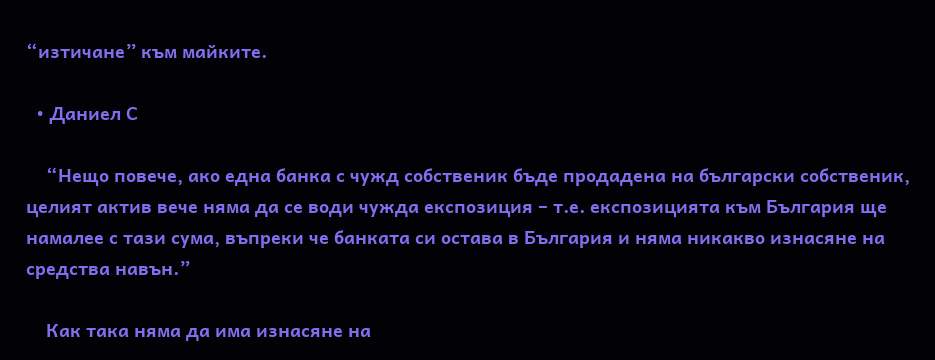“изтичане” към майките.

  • Даниел С

    “Нещо повече, ако една банка с чужд собственик бъде продадена на български собственик, целият актив вече няма да се води чужда експозиция – т.е. експозицията към България ще намалее с тази сума, въпреки че банката си остава в България и няма никакво изнасяне на средства навън.”

    Как така няма да има изнасяне на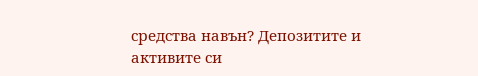средства навън? Депозитите и активите си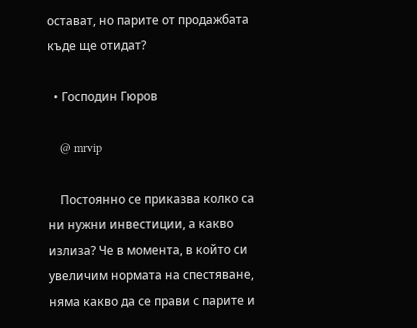остават, но парите от продажбата къде ще отидат?

  • Господин Гюров

    @ mrvip

    Постоянно се приказва колко са ни нужни инвестиции, а какво излиза? Че в момента, в който си увеличим нормата на спестяване, няма какво да се прави с парите и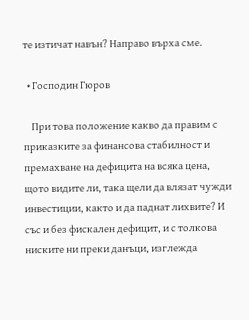те изтичат навън? Направо върха сме.

  • Господин Гюров

    При това положение какво да правим с приказките за финансова стабилност и премахване на дефицита на всяка цена, щото видите ли, така щели да влязат чужди инвестиции, както и да паднат лихвите? И със и без фискален дефицит, и с толкова ниските ни преки данъци, изглежда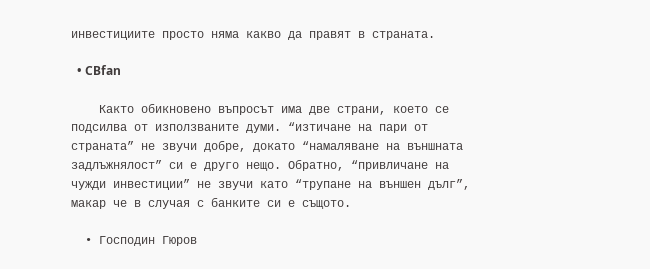инвестициите просто няма какво да правят в страната.

  • CBfan

    Както обикновено въпросът има две страни, което се подсилва от използваните думи. “изтичане на пари от страната” не звучи добре, докато “намаляване на външната задлъжнялост” си е друго нещо. Обратно, “привличане на чужди инвестиции” не звучи като “трупане на външен дълг”, макар че в случая с банките си е същото.

  • Господин Гюров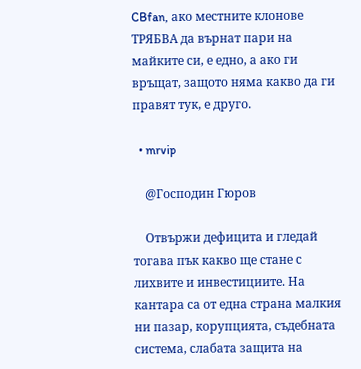CBfan, ако местните клонове ТРЯБВА да върнат пари на майките си, е едно, а ако ги връщат, защото няма какво да ги правят тук, е друго.

  • mrvip

    @Господин Гюров

    Отвържи дефицита и гледай тогава пък какво ще стане с лихвите и инвестициите. На кантара са от една страна малкия ни пазар, корупцията, съдебната система, слабата защита на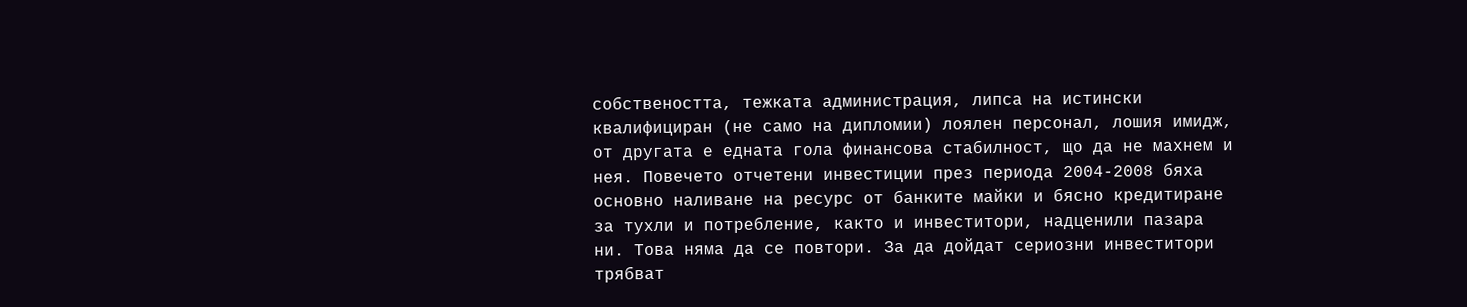собствеността, тежката администрация, липса на истински квалифициран (не само на дипломии) лоялен персонал, лошия имидж, от другата е едната гола финансова стабилност, що да не махнем и нея. Повечето отчетени инвестиции през периода 2004-2008 бяха основно наливане на ресурс от банките майки и бясно кредитиране за тухли и потребление, както и инвеститори, надценили пазара ни. Това няма да се повтори. За да дойдат сериозни инвеститори трябват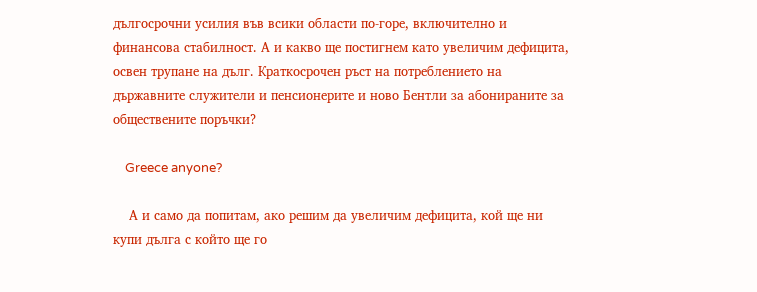дългосрочни усилия във всики области по-горе, включително и финансова стабилност. А и какво ще постигнем като увеличим дефицита, освен трупане на дълг. Краткосрочен ръст на потреблението на държавните служители и пенсионерите и ново Бентли за абонираните за обществените поръчки?

    Greece anyone?

    А и само да попитам, ако решим да увеличим дефицита, кой ще ни купи дълга с който ще го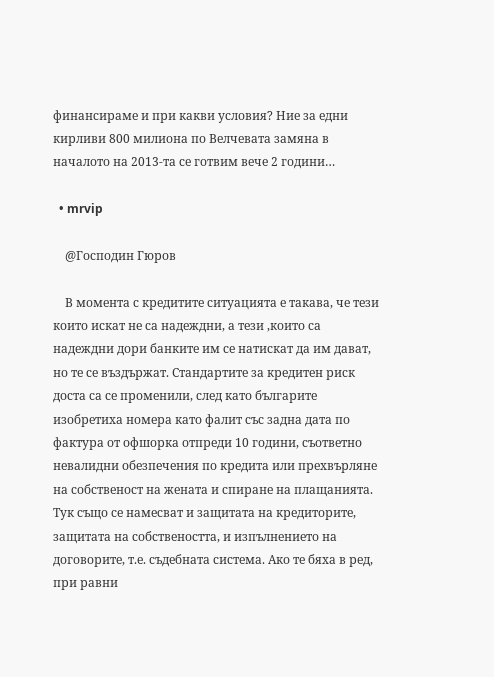финансираме и при какви условия? Ние за едни кирливи 800 милиона по Велчевата замяна в началото на 2013-та се готвим вече 2 години…

  • mrvip

    @Господин Гюров

    В момента с кредитите ситуацията е такава, че тези които искат не са надеждни, а тези ,които са надеждни дори банките им се натискат да им дават, но те се въздържат. Стандартите за кредитен риск доста са се променили, след като българите изобретиха номера като фалит със задна дата по фактура от офшорка отпреди 10 години, съответно невалидни обезпечения по кредита или прехвърляне на собственост на жената и спиране на плащанията. Тук също се намесват и защитата на кредиторите, защитата на собствеността, и изпълнението на договорите, т.е. съдебната система. Ако те бяха в ред, при равни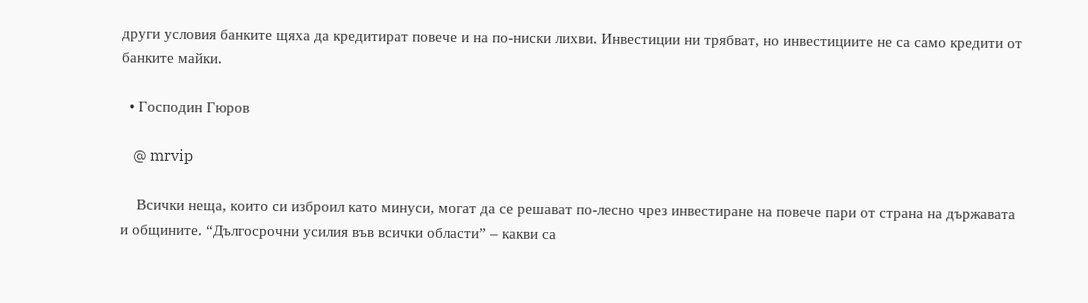други условия банките щяха да кредитират повече и на по-ниски лихви. Инвестиции ни трябват, но инвестициите не са само кредити от банките майки.

  • Господин Гюров

    @ mrvip

    Всички неща, които си изброил като минуси, могат да се решават по-лесно чрез инвестиране на повече пари от страна на държавата и общините. “Дългосрочни усилия във всички области” – какви са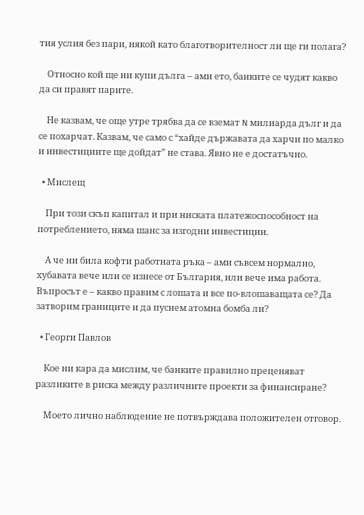тия услия без пари, някой като благотворителност ли ще ги полага?

    Относно кой ще ни купи дълга – ами ето, банките се чудят какво да си правят парите.

    Не казвам, че още утре трябва да се вземат N милиарда дълг и да се похарчат. Казвам, че само с “хайде държавата да харчи по малко и инвестициите ще дойдат” не става. Явно не е достатъчно.

  • Мислещ

    При този скъп капитал и при ниската платежоспособност на потреблението, няма шанс за изгодни инвестиции.

    А че ни била кофти работната ръка – ами съвсем нормално, хубавата вече или се изнесе от България, или вече има работа. Въпросът е – какво правим с лошата и все по-влошаващата се? Да затворим границите и да пуснем атомна бомба ли?

  • Георги Павлов

    Кое ни кара да мислим, че банките правилно преценяват разликите в риска между различните проекти за финансиране?

    Моето лично наблюдение не потвърждава положителен отговор.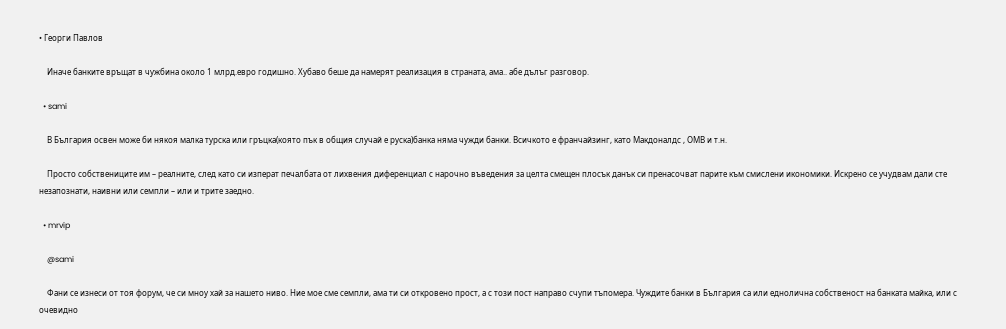• Георги Павлов

    Иначе банките връщат в чужбина около 1 млрд.евро годишно. Хубаво беше да намерят реализация в страната, ама.. абе дълъг разговор.

  • sami

    В България освен може би някоя малка турска или гръцка(която пък в общия случай е руска)банка няма чужди банки. Всичкото е франчайзинг, като Макдоналдс , ОМВ и т.н.

    Просто собствениците им – реалните, след като си изперат печалбата от лихвения диференциал с нарочно въведения за целта смещен плосък данък си пренасочват парите към смислени икономики. Искрено се учудвам дали сте незапознати, наивни или семпли – или и трите заедно.

  • mrvip

    @sami

    Фани се изнеси от тоя форум, че си мноу хай за нашето ниво. Ние мое сме семпли, ама ти си откровено прост, а с този пост направо счупи тъпомера. Чуждите банки в България са или еднолична собственост на банката майка, или с очевидно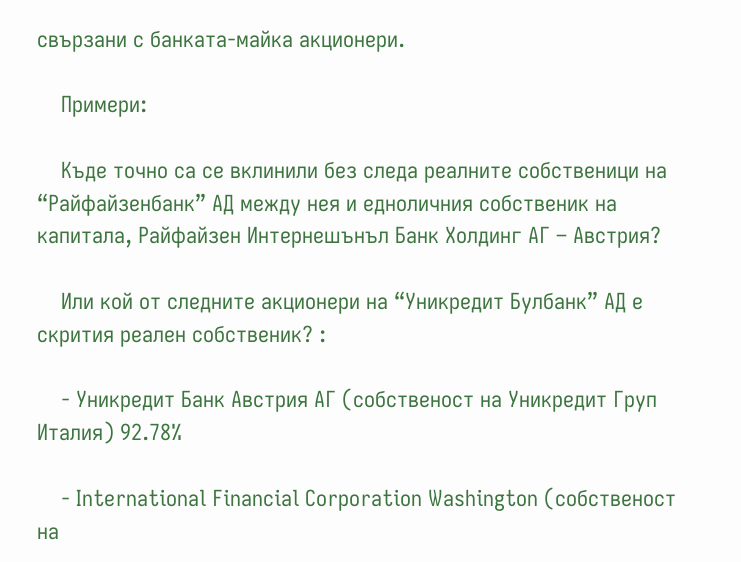свързани с банката-майка акционери.

    Примери:

    Къде точно са се вклинили без следа реалните собственици на “Райфайзенбанк” АД между нея и едноличния собственик на капитала, Райфайзен Интернешънъл Банк Холдинг АГ – Австрия?

    Или кой от следните акционери на “Уникредит Булбанк” АД е скрития реален собственик? :

    - Уникредит Банк Австрия АГ (собственост на Уникредит Груп Италия) 92.78%

    - International Financial Corporation Washington (собственост на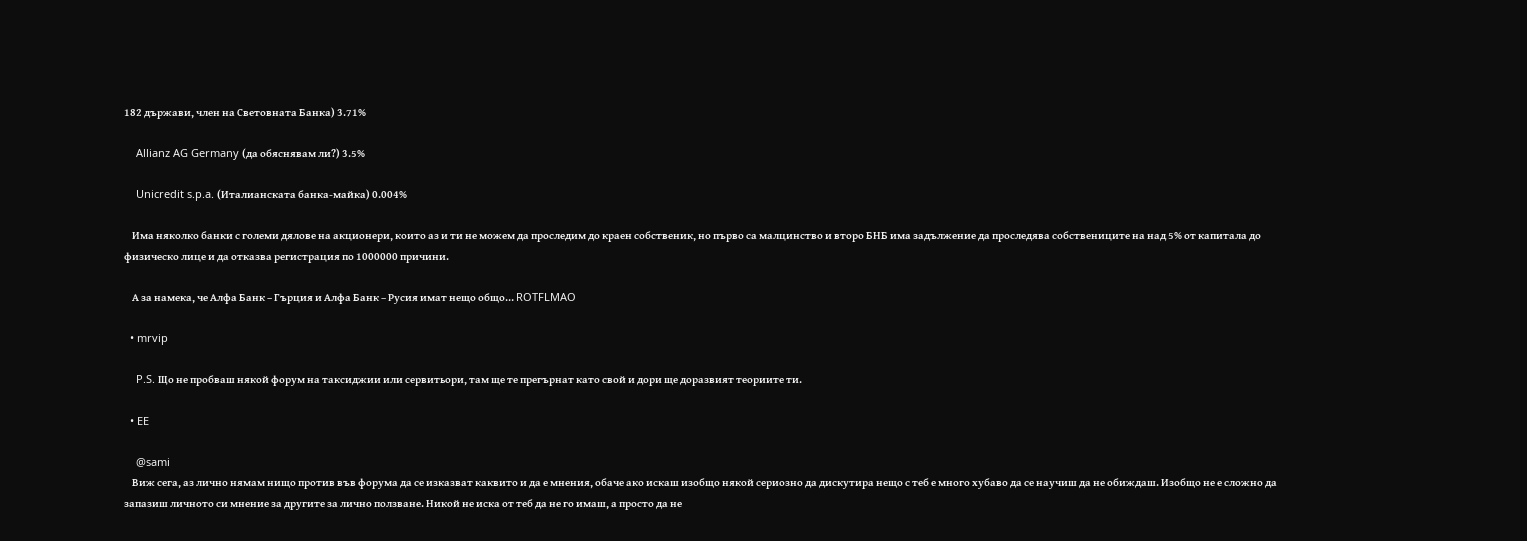182 държави, член на Световната Банка) 3.71%

    Allianz AG Germany (да обяснявам ли?) 3.5%

    Unicredit s.p.a. (Италианската банка-майка) 0.004%

    Има няколко банки с големи дялове на акционери, които аз и ти не можем да проследим до краен собственик, но първо са малцинство и второ БНБ има задължение да проследява собствениците на над 5% от капитала до физическо лице и да отказва регистрация по 1000000 причини.

    А за намека, че Алфа Банк – Гърция и Алфа Банк – Русия имат нещо общо… ROTFLMAO

  • mrvip

    P.S. Що не пробваш някой форум на таксиджии или сервитьори, там ще те прегърнат като свой и дори ще доразвият теориите ти.

  • EE

    @sami
    Виж сега, аз лично нямам нищо против във форума да се изказват каквито и да е мнения, обаче ако искаш изобщо някой сериозно да дискутира нещо с теб е много хубаво да се научиш да не обиждаш. Изобщо не е сложно да запазиш личното си мнение за другите за лично ползване. Никой не иска от теб да не го имаш, а просто да не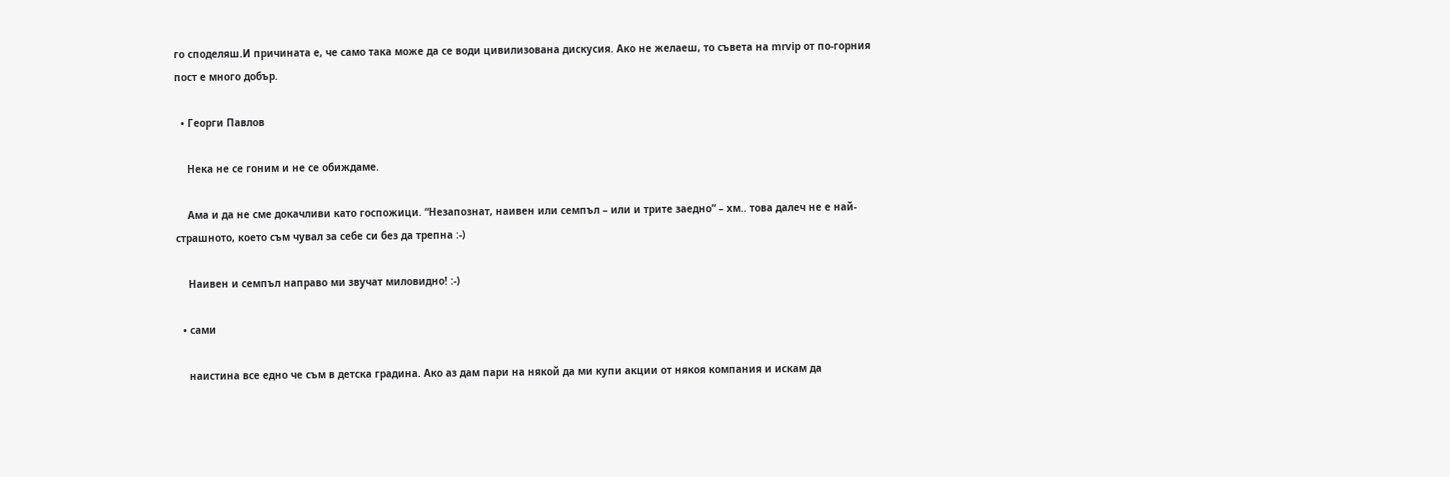го споделяш.И причината е, че само така може да се води цивилизована дискусия. Ако не желаеш, то съвета на mrvip от по-горния пост е много добър.

  • Георги Павлов

    Нека не се гоним и не се обиждаме.

    Ама и да не сме докачливи като госпожици. “Незапознат, наивен или семпъл – или и трите заедно” – хм.. това далеч не е най-страшното, което съм чувал за себе си без да трепна :-)

    Наивен и семпъл направо ми звучат миловидно! :-)

  • сами

    наистина все едно че съм в детска градина. Ако аз дам пари на някой да ми купи акции от някоя компания и искам да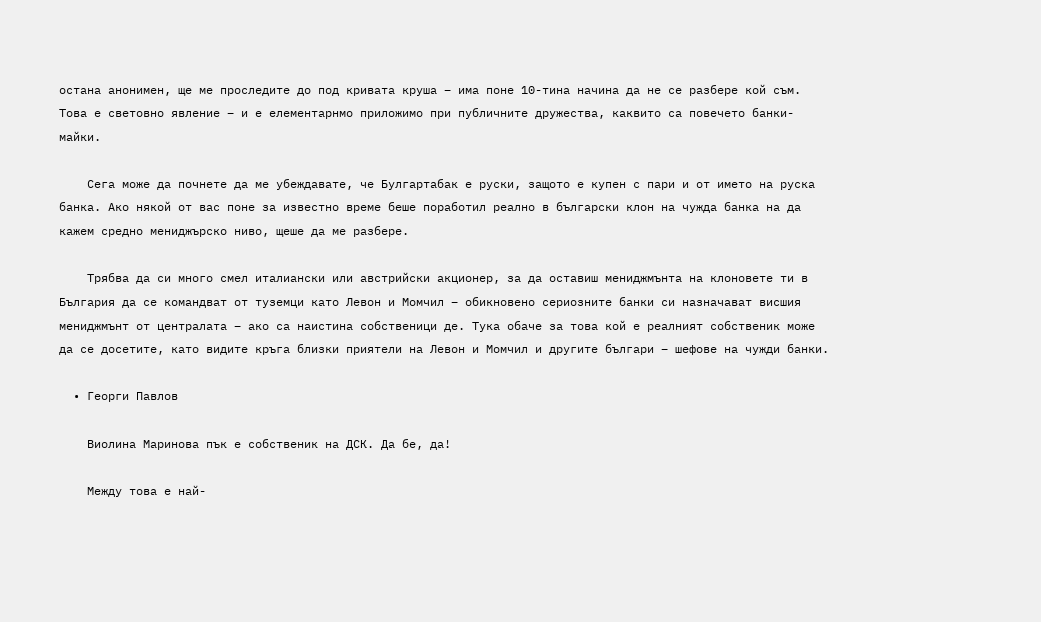остана анонимен, ще ме проследите до под кривата круша – има поне 10-тина начина да не се разбере кой съм. Това е световно явление – и е елементарнмо приложимо при публичните дружества, каквито са повечето банки-майки.

    Сега може да почнете да ме убеждавате, че Булгартабак е руски, защото е купен с пари и от името на руска банка. Ако някой от вас поне за известно време беше поработил реално в български клон на чужда банка на да кажем средно мениджърско ниво, щеше да ме разбере.

    Трябва да си много смел италиански или австрийски акционер, за да оставиш мениджмънта на клоновете ти в България да се командват от туземци като Левон и Момчил – обикновено сериозните банки си назначават висшия мениджмънт от централата – ако са наистина собственици де. Тука обаче за това кой е реалният собственик може да се досетите, като видите кръга близки приятели на Левон и Момчил и другите българи – шефове на чужди банки.

  • Георги Павлов

    Виолина Маринова пък е собственик на ДСК. Да бе, да!

    Между това е най-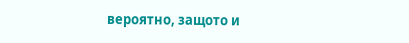вероятно, защото и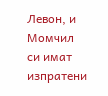Левон, и Момчил си имат изпратени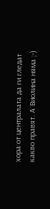хора от централата да ги гледат какво правят. А Виолина няма ;-)